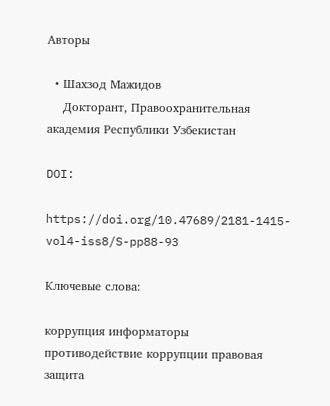Авторы

  • Шахзод Мажидов
    Докторант, Правоохранительная академия Республики Узбекистан

DOI:

https://doi.org/10.47689/2181-1415-vol4-iss8/S-pp88-93

Ключевые слова:

коррупция информаторы противодействие коррупции правовая защита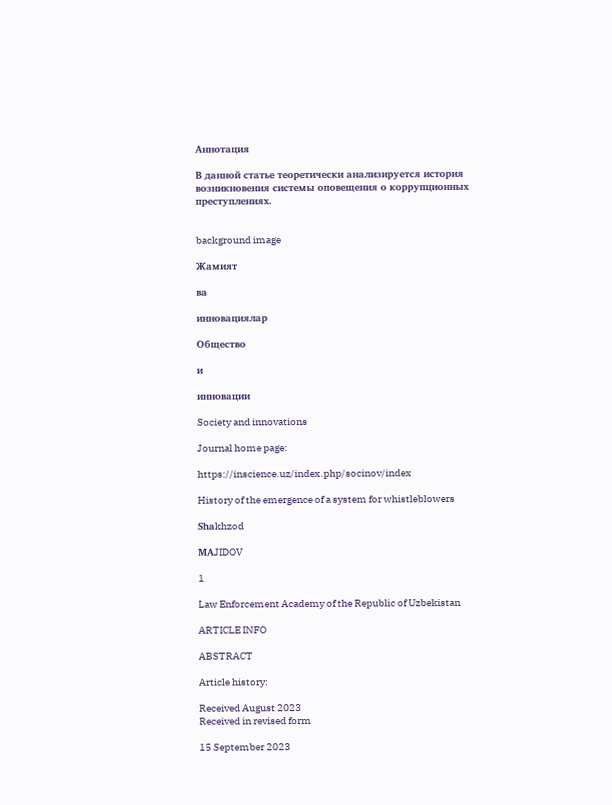Аннотация

В данной статье теоретически анализируется история возникновения системы оповещения о коррупционных преступлениях.


background image

Жамият

ва

инновациялар

Общество

и

инновации

Society and innovations

Journal home page:

https://inscience.uz/index.php/socinov/index

History of the emergence of a system for whistleblowers

Shаkhzod

МАJIDOV

1

Law Enforcement Academy of the Republic of Uzbekistan

ARTICLE INFO

ABSTRACT

Article history:

Received August 2023
Received in revised form

15 September 2023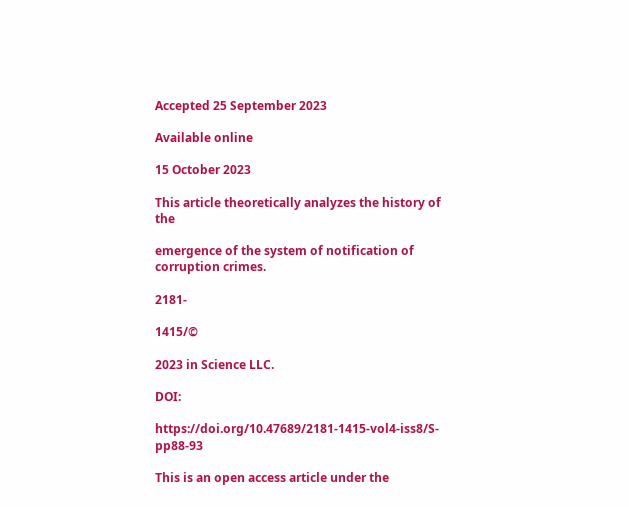Accepted 25 September 2023

Available online

15 October 2023

This article theoretically analyzes the history of the

emergence of the system of notification of corruption crimes.

2181-

1415/©

2023 in Science LLC.

DOI:

https://doi.org/10.47689/2181-1415-vol4-iss8/S-pp88-93

This is an open access article under the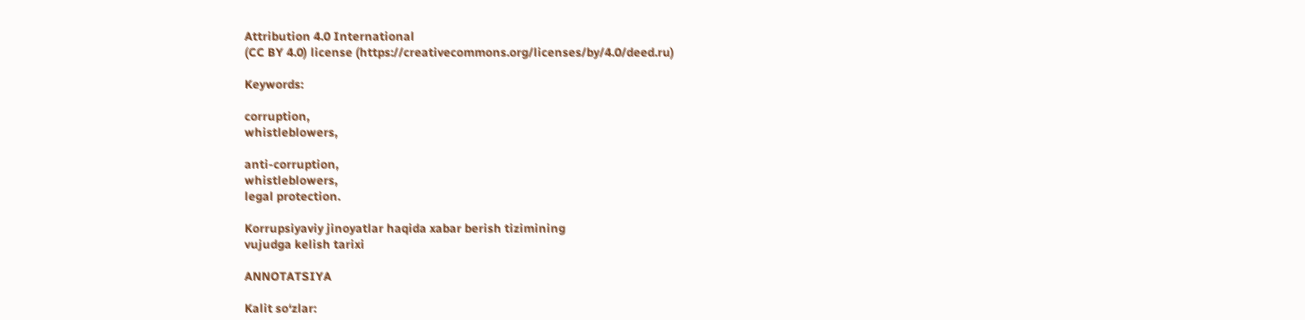Attribution 4.0 International
(CC BY 4.0) license (https://creativecommons.org/licenses/by/4.0/deed.ru)

Keywords:

corruption,
whistleblowers,

anti-corruption,
whistleblowers,
legal protection.

Korrupsiyaviy jinoyatlar haqida xabar berish tizimining
vujudga kelish tarixi

ANNOTATSIYA

Kalit so‘zlar: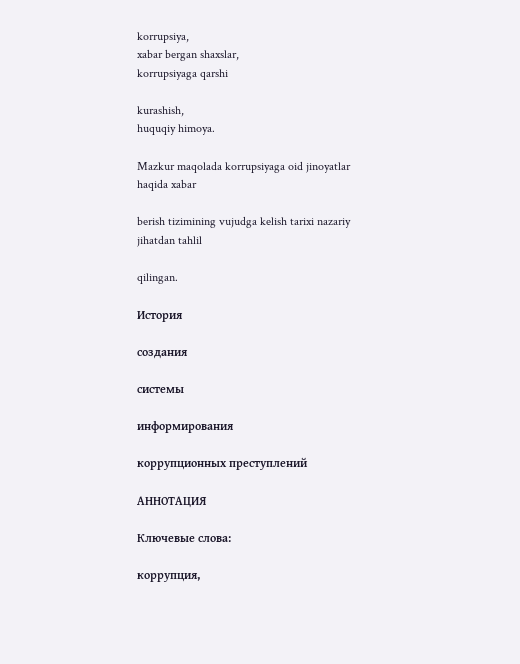korrupsiya,
xabar bergan shaxslar,
korrupsiyaga qarshi

kurashish,
huquqiy himoya.

Mazkur maqolada korrupsiyaga oid jinoyatlar haqida xabar

berish tizimining vujudga kelish tarixi nazariy jihatdan tahlil

qilingan.

История

создания

системы

информирования

коррупционных преступлений

АННОТАЦИЯ

Ключевые слова:

коррупция,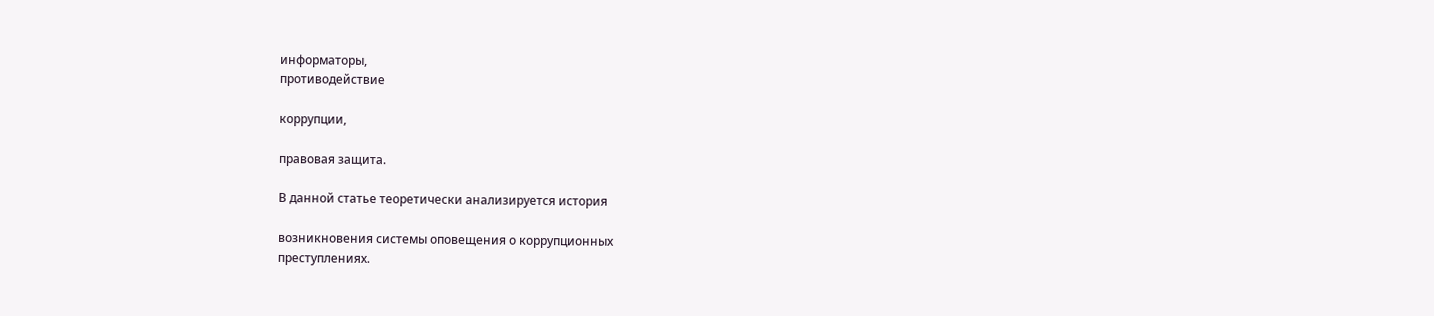информаторы,
противодействие

коррупции,

правовая защита.

В данной статье теоретически анализируется история

возникновения системы оповещения о коррупционных
преступлениях.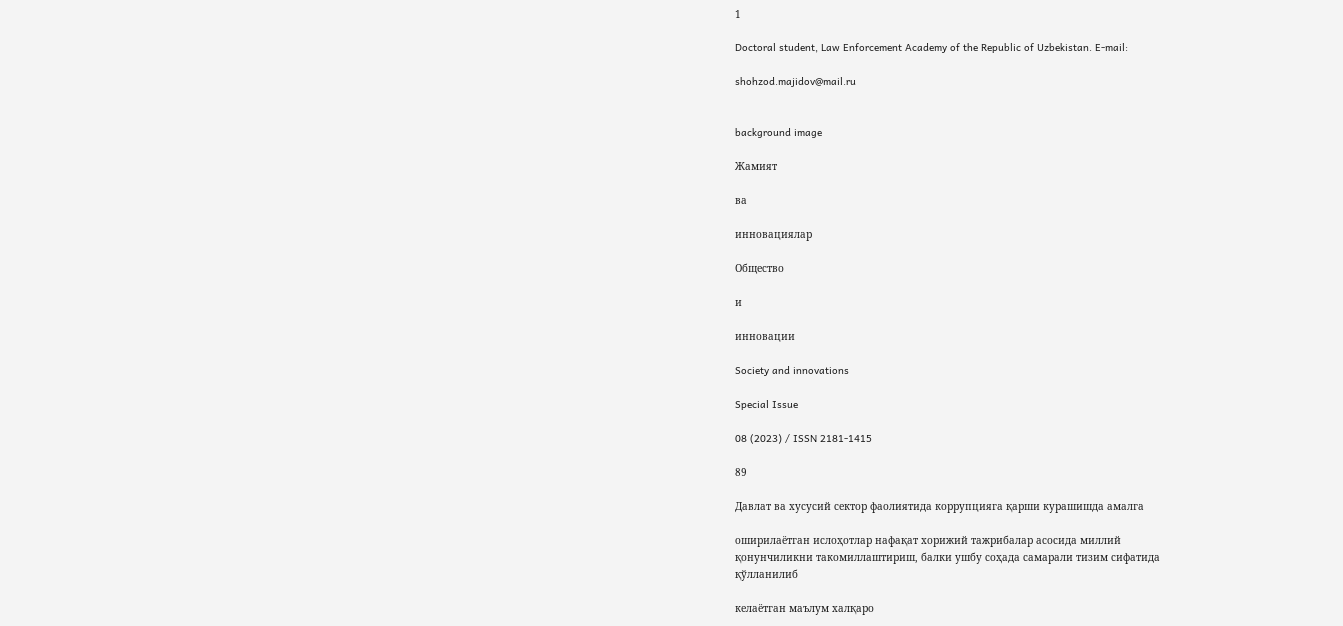1

Doctoral student, Law Enforcement Academy of the Republic of Uzbekistan. E-mail:

shohzod.majidov@mail.ru


background image

Жамият

ва

инновациялар

Общество

и

инновации

Society and innovations

Special Issue

08 (2023) / ISSN 2181-1415

89

Давлат ва хусусий сектор фаолиятида коррупцияга қарши курашишда амалга

оширилаётган ислоҳотлар нафақат хорижий тажрибалар асосида миллий
қонунчиликни такомиллаштириш, балки ушбу соҳада самарали тизим сифатида
қўлланилиб

келаётган маълум халқаро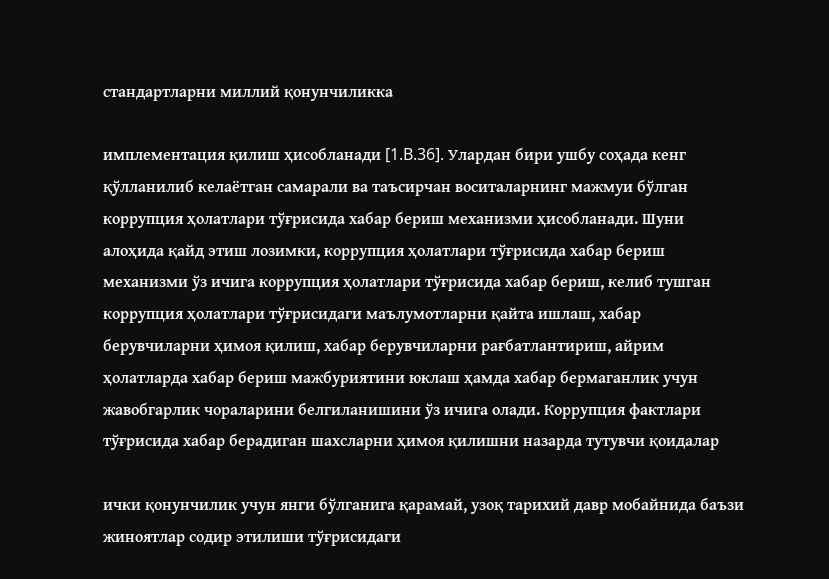стандартларни миллий қонунчиликка

имплементация қилиш ҳисобланади [1.B.36]. Улардан бири ушбу соҳада кенг
қўлланилиб келаётган самарали ва таъсирчан воситаларнинг мажмуи бўлган
коррупция ҳолатлари тўғрисида хабар бериш механизми ҳисобланади. Шуни
алоҳида қайд этиш лозимки, коррупция ҳолатлари тўғрисида хабар бериш
механизми ўз ичига коррупция ҳолатлари тўғрисида хабар бериш, келиб тушган
коррупция ҳолатлари тўғрисидаги маълумотларни қайта ишлаш, хабар
берувчиларни ҳимоя қилиш, хабар берувчиларни рағбатлантириш, айрим
ҳолатларда хабар бериш мажбуриятини юклаш ҳамда хабар бермаганлик учун
жавобгарлик чораларини белгиланишини ўз ичига олади. Коррупция фактлари
тўғрисида хабар берадиган шахсларни ҳимоя қилишни назарда тутувчи қоидалар

ички қонунчилик учун янги бўлганига қарамай, узоқ тарихий давр мобайнида баъзи
жиноятлар содир этилиши тўғрисидаги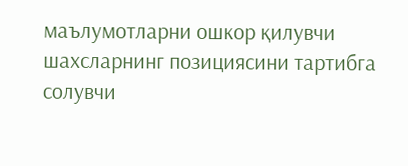маълумотларни ошкор қилувчи
шахсларнинг позициясини тартибга солувчи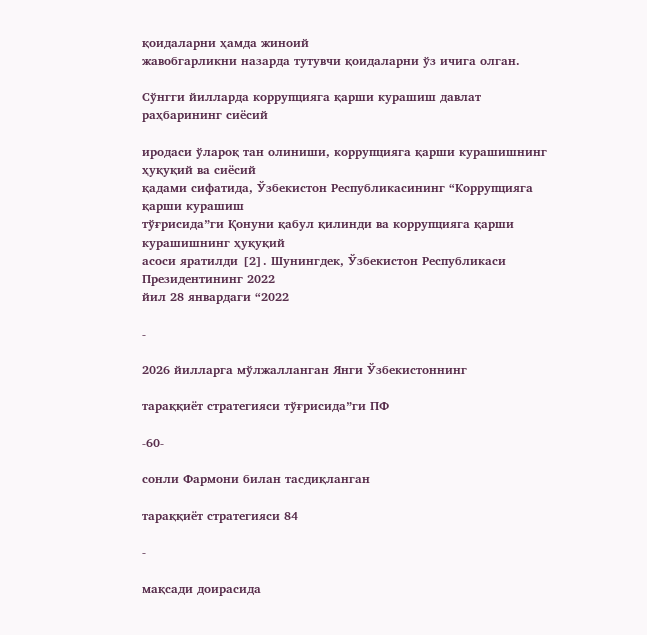қоидаларни ҳамда жиноий
жавобгарликни назарда тутувчи қоидаларни ўз ичига олган.

Cўнгги йилларда коррупцияга қарши курашиш давлат раҳбарининг сиёсий

иродаси ўлароқ тан олиниши, коррупцияга қарши курашишнинг ҳуқуқий ва сиёсий
қадами сифатида, Ўзбекистон Республикасининг “Коррупцияга қарши курашиш
тўғрисида”ги Қонуни қабул қилинди ва коррупцияга қарши курашишнинг ҳуқуқий
асоси яратилди [2]. Шунингдек, Ўзбекистон Республикаси Президентининг 2022
йил 28 январдаги “2022

-

2026 йилларга мўлжалланган Янги Ўзбекистоннинг

тараққиёт стратегияси тўғрисида”ги ПФ

-60-

сонли Фармони билан тасдиқланган

тараққиёт стратегияси 84

-

мақсади доирасида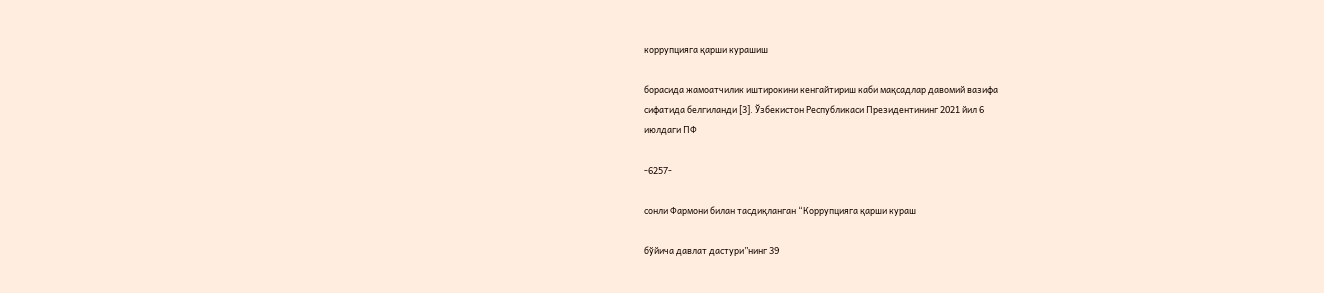коррупцияга қарши курашиш

борасида жамоатчилик иштирокини кенгайтириш каби мақсадлар давомий вазифа
сифатида белгиланди [3]. Ўзбекистон Республикаси Президентининг 2021 йил 6
июлдаги ПФ

-6257-

сонли Фармони билан тасдиқланган “Коррупцияга қарши кураш

бўйича давлат дастури”нинг 39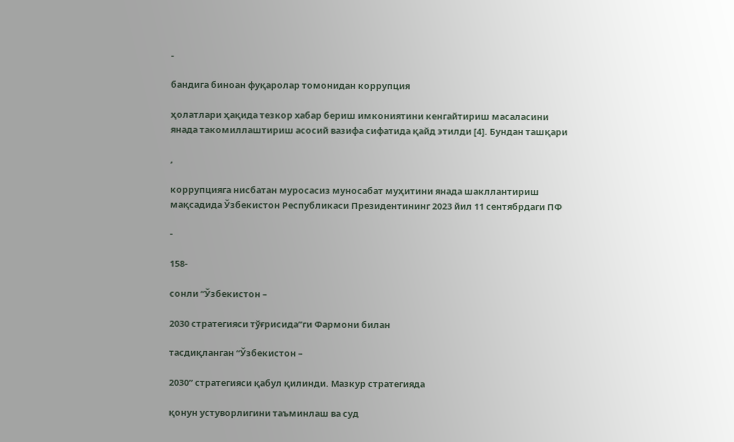-

бандига биноан фуқаролар томонидан коррупция

ҳолатлари ҳақида тезкор хабар бериш имкониятини кенгайтириш масаласини
янада такомиллаштириш асосий вазифа сифатида қайд этилди [4]. Бундан ташқари

,

коррупцияга нисбатан муросасиз муносабат муҳитини янада шакллантириш
мақсадида Ўзбекистон Республикаси Президентининг 2023 йил 11 сентябрдаги ПФ

-

158-

сонли “Ўзбекистон –

2030 стратегияси тўғрисида”ги Фармони билан

тасдиқланган “Ўзбекистон –

2030” стратегияси қабул қилинди. Мазкур стратегияда

қонун устуворлигини таъминлаш ва суд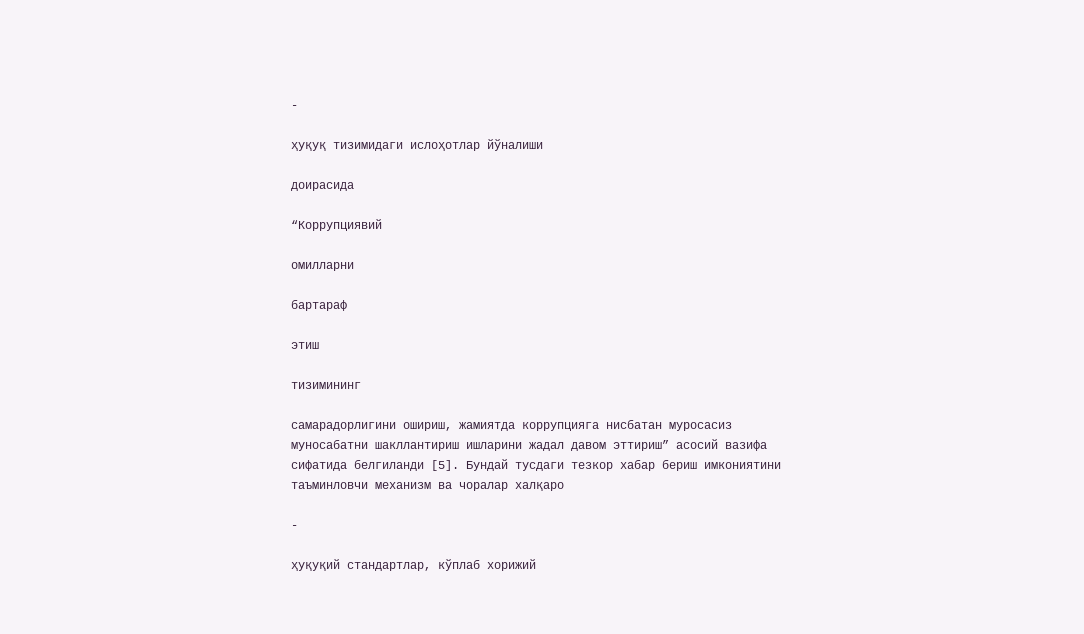-

ҳуқуқ тизимидаги ислоҳотлар йўналиши

доирасида

“Коррупциявий

омилларни

бартараф

этиш

тизимининг

самарадорлигини ошириш, жамиятда коррупцияга нисбатан муросасиз
муносабатни шакллантириш ишларини жадал давом эттириш” асосий вазифа
сифатида белгиланди [5]. Бундай тусдаги тезкор хабар бериш имкониятини
таъминловчи механизм ва чоралар халқаро

-

ҳуқуқий стандартлар, кўплаб хорижий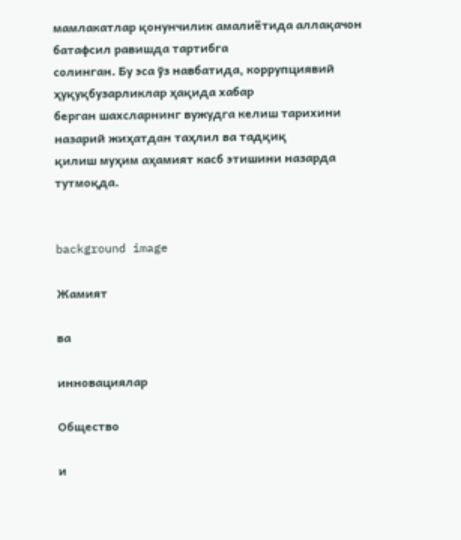мамлакатлар қонунчилик амалиётида аллақачон батафсил равишда тартибга
солинган. Бу эса ўз навбатида, коррупциявий ҳуқуқбузарликлар ҳақида хабар
берган шахсларнинг вужудга келиш тарихини назарий жиҳатдан таҳлил ва тадқиқ
қилиш муҳим аҳамият касб этишини назарда тутмоқда.


background image

Жамият

ва

инновациялар

Общество

и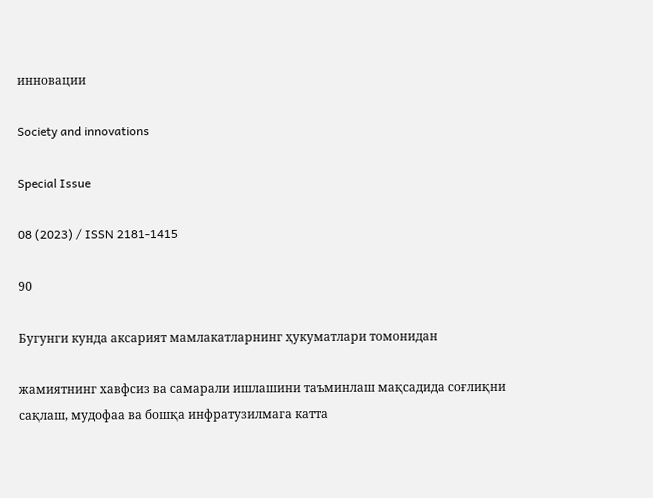инновации

Society and innovations

Special Issue

08 (2023) / ISSN 2181-1415

90

Бугунги кунда аксарият мамлакатларнинг ҳукуматлари томонидан

жамиятнинг хавфсиз ва самарали ишлашини таъминлаш мақсадида соғлиқни
сақлаш, мудофаа ва бошқа инфратузилмага катта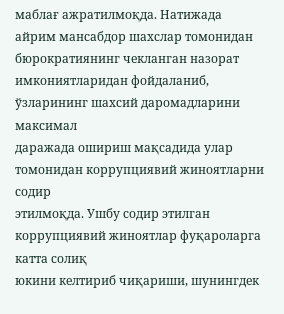маблағ ажратилмоқда. Натижада
айрим мансабдор шахслар томонидан бюрократиянинг чекланган назорат
имкониятларидан фойдаланиб, ўзларининг шахсий даромадларини максимал
даражада ошириш мақсадида улар томонидан коррупциявий жиноятларни содир
этилмоқда. Ушбу содир этилган коррупциявий жиноятлар фуқароларга катта солиқ
юкини келтириб чиқариши, шунингдек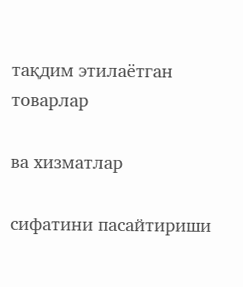тақдим этилаётган товарлар

ва хизматлар

сифатини пасайтириши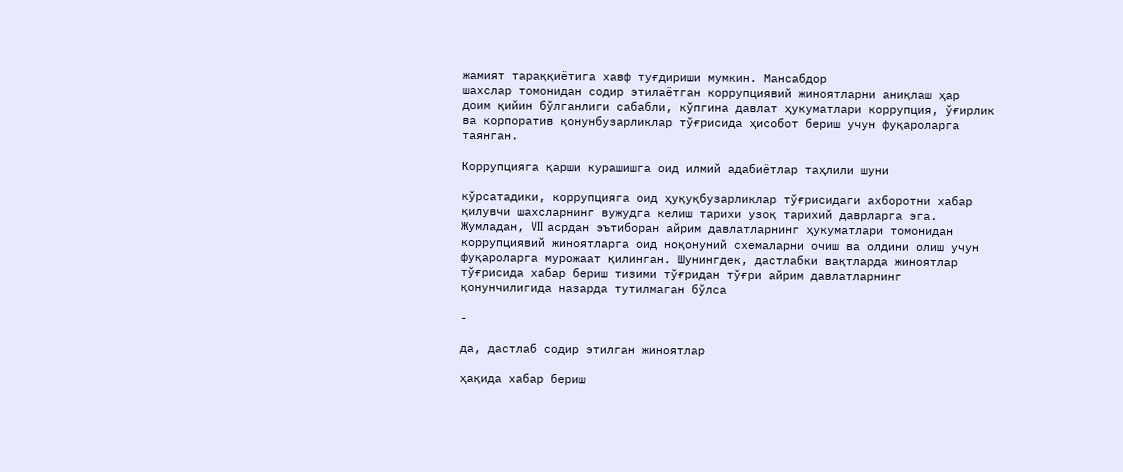жамият тараққиётига хавф туғдириши мумкин. Мансабдор
шахслар томонидан содир этилаётган коррупциявий жиноятларни аниқлаш ҳар
доим қийин бўлганлиги сабабли, кўпгина давлат ҳукуматлари коррупция, ўғирлик
ва корпоратив қонунбузарликлар тўғрисида ҳисобот бериш учун фуқароларга
таянган.

Коррупцияга қарши курашишга оид илмий адабиётлар таҳлили шуни

кўрсатадики, коррупцияга оид ҳуқуқбузарликлар тўғрисидаги ахборотни хабар
қилувчи шахсларнинг вужудга келиш тарихи узоқ тарихий даврларга эга.
Жумладан, VII асрдан эътиборан айрим давлатларнинг ҳукуматлари томонидан
коррупциявий жиноятларга оид ноқонуний схемаларни очиш ва олдини олиш учун
фуқароларга мурожаат қилинган. Шунингдек, дастлабки вақтларда жиноятлар
тўғрисида хабар бериш тизими тўғридан тўғри айрим давлатларнинг
қонунчилигида назарда тутилмаган бўлса

-

да, дастлаб содир этилган жиноятлар

ҳақида хабар бериш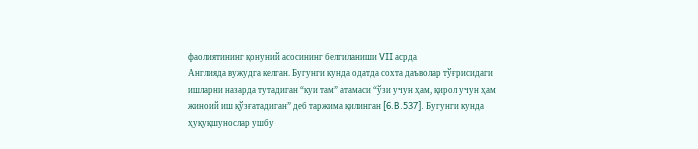фаолиятининг қонуний асосининг белгиланиши VII асрда
Англияда вужудга келган. Бугунги кунда одатда сохта даъволар тўғрисидаги
ишларни назарда тутадиган “куи там” атамаси “ўзи учун ҳам, қирол учун ҳам
жиноий иш қўзғатадиган” деб таржима қилинган [6.B.537]. Бугунги кунда
ҳуқуқшунослар ушбу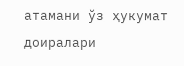атамани ўз ҳукумат доиралари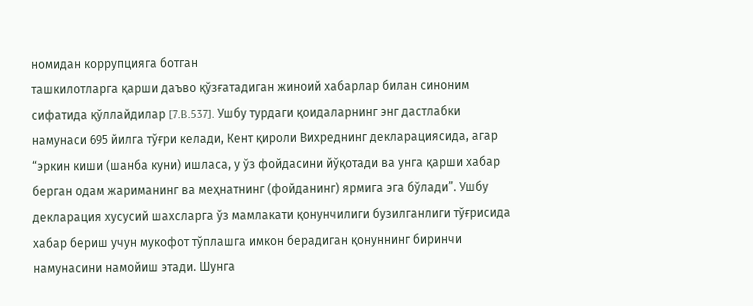номидан коррупцияга ботган
ташкилотларга қарши даъво қўзғатадиган жиноий хабарлар билан синоним
сифатида қўллайдилар [7.B.537]. Ушбу турдаги қоидаларнинг энг дастлабки
намунаси 695 йилга тўғри келади, Кент қироли Вихреднинг декларациясида, агар
“эркин киши (шанба куни) ишласа, у ўз фойдасини йўқотади ва унга қарши хабар
берган одам жариманинг ва меҳнатнинг (фойданинг) ярмига эга бўлади”. Ушбу
декларация хусусий шахсларга ўз мамлакати қонунчилиги бузилганлиги тўғрисида
хабар бериш учун мукофот тўплашга имкон берадиган қонуннинг биринчи
намунасини намойиш этади. Шунга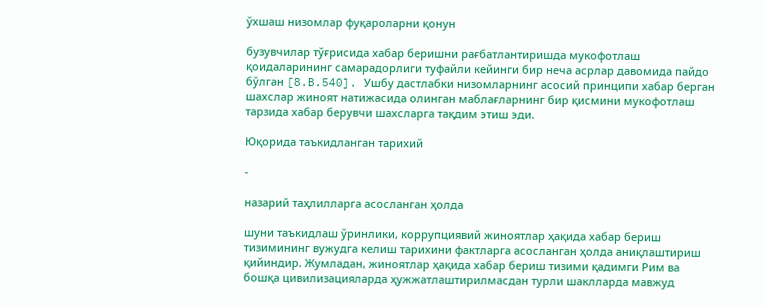ўхшаш низомлар фуқароларни қонун

бузувчилар тўғрисида хабар беришни рағбатлантиришда мукофотлаш
қоидаларининг самарадорлиги туфайли кейинги бир неча асрлар давомида пайдо
бўлган [8.B.540]. Ушбу дастлабки низомларнинг асосий принципи хабар берган
шахслар жиноят натижасида олинган маблағларнинг бир қисмини мукофотлаш
тарзида хабар берувчи шахсларга тақдим этиш эди.

Юқорида таъкидланган тарихий

-

назарий таҳлилларга асосланган ҳолда

шуни таъкидлаш ўринлики, коррупциявий жиноятлар ҳақида хабар бериш
тизимининг вужудга келиш тарихини фактларга асосланган ҳолда аниқлаштириш
қийиндир. Жумладан, жиноятлар ҳақида хабар бериш тизими қадимги Рим ва
бошқа цивилизацияларда ҳужжатлаштирилмасдан турли шаклларда мавжуд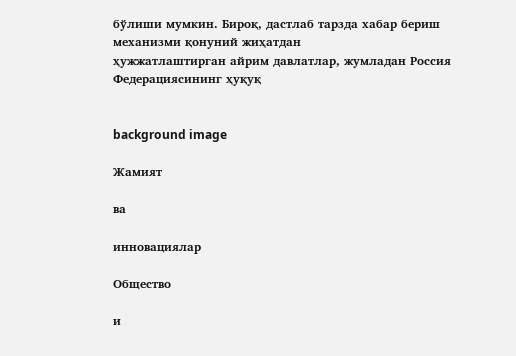бўлиши мумкин. Бироқ, дастлаб тарзда хабар бериш механизми қонуний жиҳатдан
ҳужжатлаштирган айрим давлатлар, жумладан Россия Федерациясининг ҳуқуқ


background image

Жамият

ва

инновациялар

Общество

и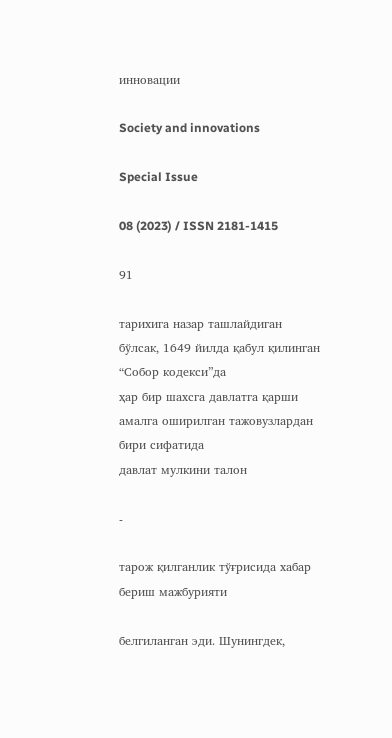инновации

Society and innovations

Special Issue

08 (2023) / ISSN 2181-1415

91

тарихига назар ташлайдиган бўлсак, 1649 йилда қабул қилинган “Собор кодекси”да
ҳар бир шахсга давлатга қарши амалга оширилган тажовузлардан бири сифатида
давлат мулкини талон

-

тарож қилганлик тўғрисида хабар бериш мажбурияти

белгиланган эди. Шунингдек,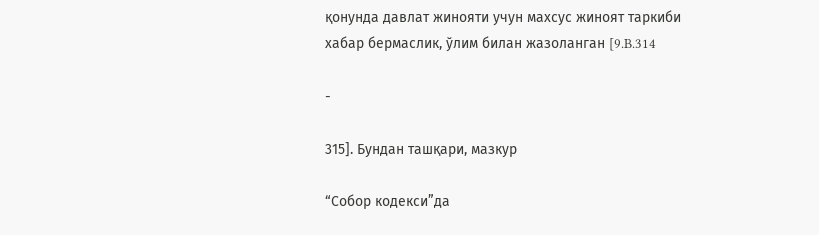қонунда давлат жинояти учун махсус жиноят таркиби
хабар бермаслик, ўлим билан жазоланган [9.B.314

-

315]. Бундан ташқари, мазкур

“Собор кодекси”да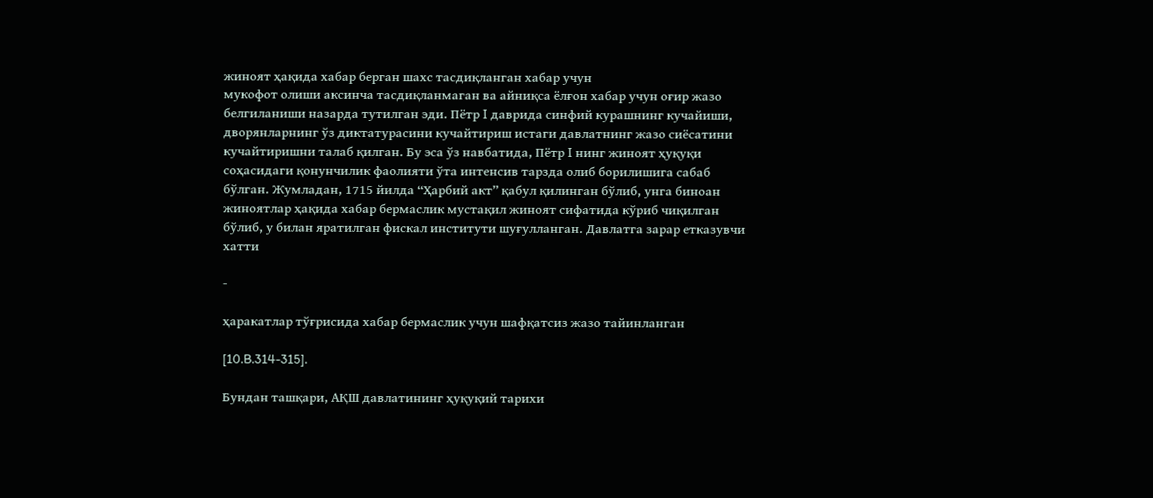жиноят ҳақида хабар берган шахс тасдиқланган хабар учун
мукофот олиши аксинча тасдиқланмаган ва айниқса ёлғон хабар учун оғир жазо
белгиланиши назарда тутилган эди. Пётр I даврида синфий курашнинг кучайиши,
дворянларнинг ўз диктатурасини кучайтириш истаги давлатнинг жазо сиёсатини
кучайтиришни талаб қилган. Бу эса ўз навбатида, Пётр I нинг жиноят ҳуқуқи
соҳасидаги қонунчилик фаолияти ўта интенсив тарзда олиб борилишига сабаб
бўлган. Жумладан, 1715 йилда “Ҳарбий акт” қабул қилинган бўлиб, унга биноан
жиноятлар ҳақида хабар бермаслик мустақил жиноят сифатида кўриб чиқилган
бўлиб, у билан яратилган фискал институти шуғулланган. Давлатга зарар етказувчи
хатти

-

ҳаракатлар тўғрисида хабар бермаслик учун шафқатсиз жазо тайинланган

[10.B.314-315].

Бундан ташқари, АҚШ давлатининг ҳуқуқий тарихи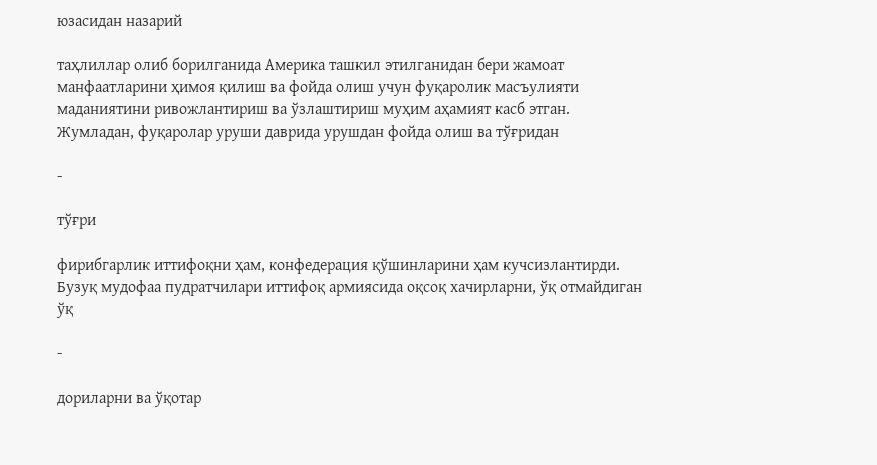юзасидан назарий

таҳлиллар олиб борилганида Америка ташкил этилганидан бери жамоат
манфаатларини ҳимоя қилиш ва фойда олиш учун фуқаролик масъулияти
маданиятини ривожлантириш ва ўзлаштириш муҳим аҳамият касб этган.
Жумладан, фуқаролар уруши даврида урушдан фойда олиш ва тўғридан

-

тўғри

фирибгарлик иттифоқни ҳам, конфедерация қўшинларини ҳам кучсизлантирди.
Бузуқ мудофаа пудратчилари иттифоқ армиясида оқсоқ хачирларни, ўқ отмайдиган
ўқ

-

дориларни ва ўқотар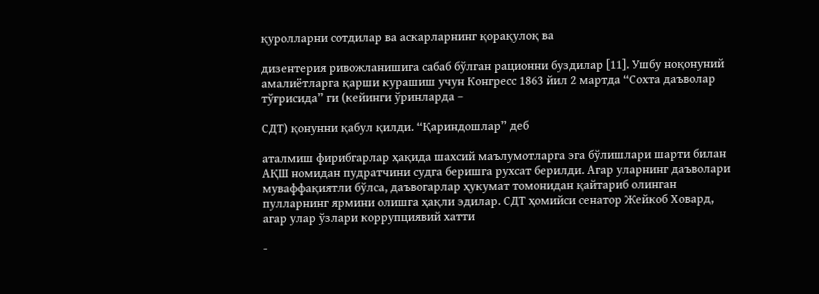қуролларни сотдилар ва аскарларнинг қорақулоқ ва

дизентерия ривожланишига сабаб бўлган рационни буздилар [11]. Ушбу ноқонуний
амалиётларга қарши курашиш учун Конгресс 1863 йил 2 мартда “Сохта даъволар
тўғрисида” ги (кейинги ўринларда –

СДТ) қонунни қабул қилди. “Қариндошлар” деб

аталмиш фирибгарлар ҳақида шахсий маълумотларга эга бўлишлари шарти билан
АҚШ номидан пудратчини судга беришга рухсат берилди. Агар уларнинг даъволари
муваффақиятли бўлса, даъвогарлар ҳукумат томонидан қайтариб олинган
пулларнинг ярмини олишга ҳақли эдилар. СДТ ҳомийси сенатор Жейкоб Ховард,
агар улар ўзлари коррупциявий хатти

-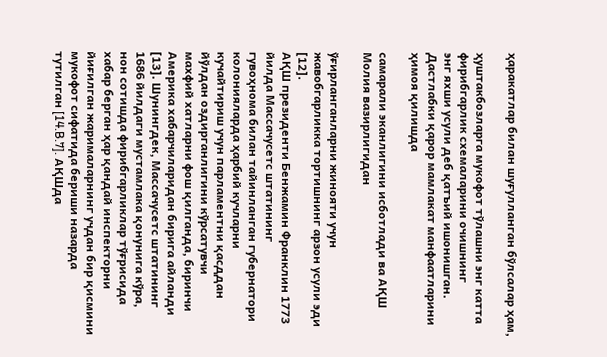ҳаракатлар билан шуғулланган бўлсалар ҳам,

ҳуштакбозларга мукофот тўлашни энг катта фирибгарлик схемаларини очишнинг
энг яхши усули деб қатъий ишонишган. Дастлабки қарор мамлакат манфаатларини
ҳимоя қилишда

самарали эканлигини исботлади ва АҚШ Молия вазирлигидан

ўғирланганларни жинояти учун жавобгарликка тортишнинг арзон усули эди [12].
АҚШ президенти Бенжамин Франклин 1773 йилда Массачусетс штатининг
гувоҳнома билан тайинланган губернатори колонияларда ҳарбий кучларни
кучайтириш учун парламентни қасддан йўлдан оздирганлигини кўрсатувчи
махфий хатларни фош қилганда, биринчи Америка хабарчиларидан бирига айланди
[13]. Шунингдек, Массачусетс штатининг 1686 йилдаги мустамлака қонунига кўра,
нон сотишда фирибгарликлар тўғрисида хабар берган ҳар қандай инспекторни
йиғилган жарималарнинг учдан бир қисмини мукофот сифатида бериши назарда
тутилган [14.B.7]. АҚШда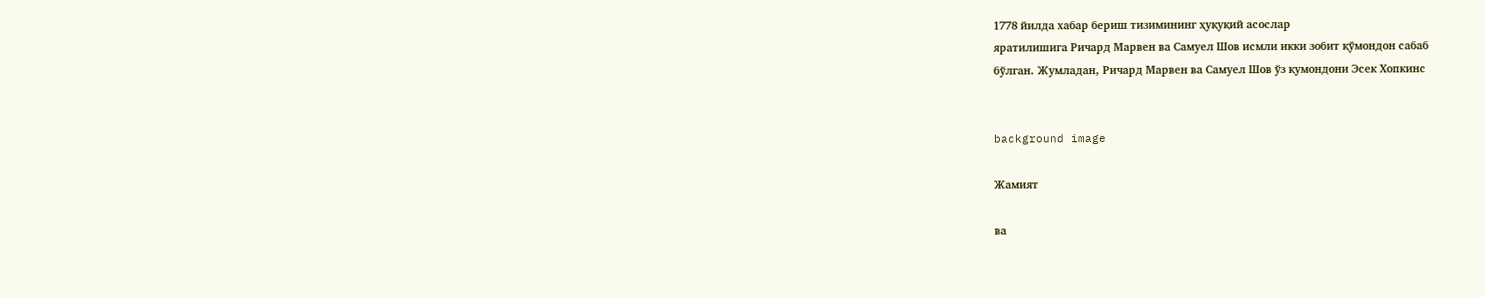1778 йилда хабар бериш тизимининг ҳуқуқий асослар
яратилишига Ричард Марвен ва Самуел Шов исмли икки зобит қўмондон сабаб
бўлган. Жумладан, Ричард Марвен ва Самуел Шов ўз қумондони Эсек Хопкинс


background image

Жамият

ва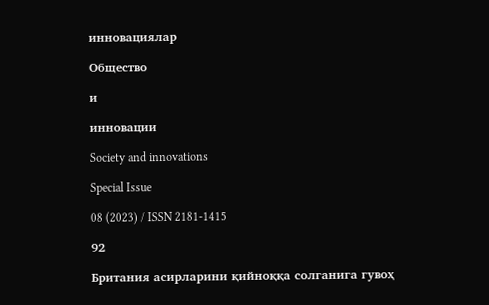инновациялар

Общество

и

инновации

Society and innovations

Special Issue

08 (2023) / ISSN 2181-1415

92

Британия асирларини қийноққа солганига гувоҳ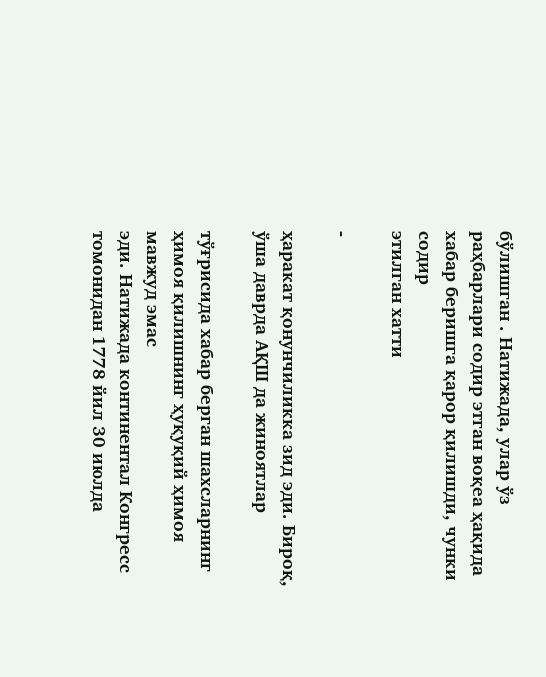бўлишган . Натижада, улар ўз
раҳбарлари содир этган воқеа ҳақида хабар беришга қарор қилишди, чунки содир
этилган хатти

-

ҳаракат қонунчиликка зид эди. Бироқ, ўша даврда АҚШ да жиноятлар

тўғрисида хабар берган шахсларнинг ҳимоя қилишнинг ҳуқуқий ҳимоя мавжуд эмас
эди. Натижада континентал Конгресс томонидан 1778 йил 30 июлда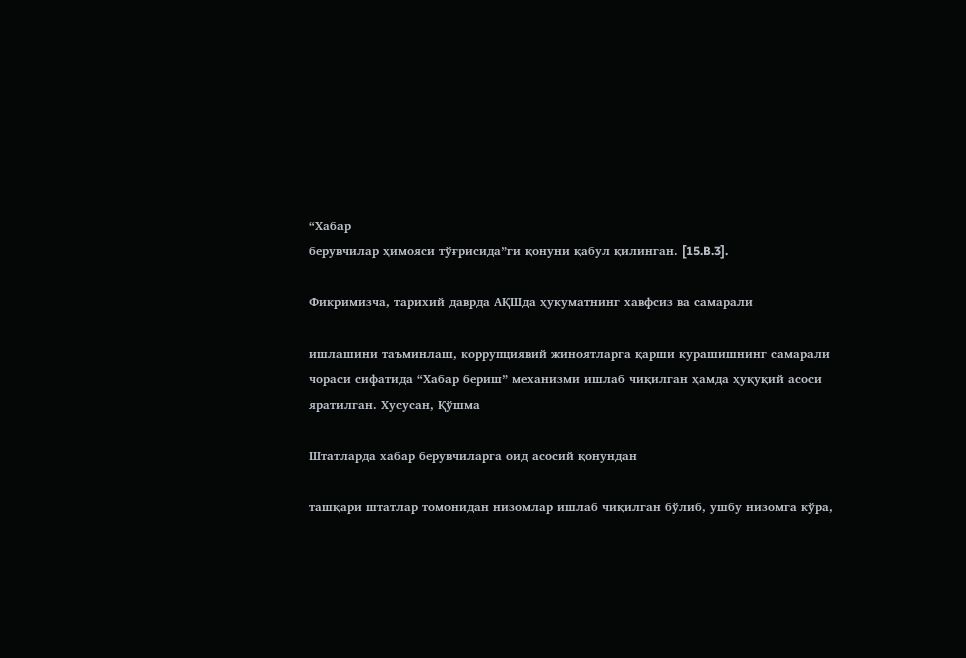“Хабар
берувчилар ҳимояси тўғрисида”ги қонуни қабул қилинган. [15.B.3].

Фикримизча, тарихий даврда АҚШда ҳукуматнинг хавфсиз ва самарали

ишлашини таъминлаш, коррупциявий жиноятларга қарши курашишнинг самарали
чораси сифатида “Хабар бериш” механизми ишлаб чиқилган ҳамда ҳуқуқий асоси
яратилган. Хусусан, Қўшма

Штатларда хабар берувчиларга оид асосий қонундан

ташқари штатлар томонидан низомлар ишлаб чиқилган бўлиб, ушбу низомга кўра,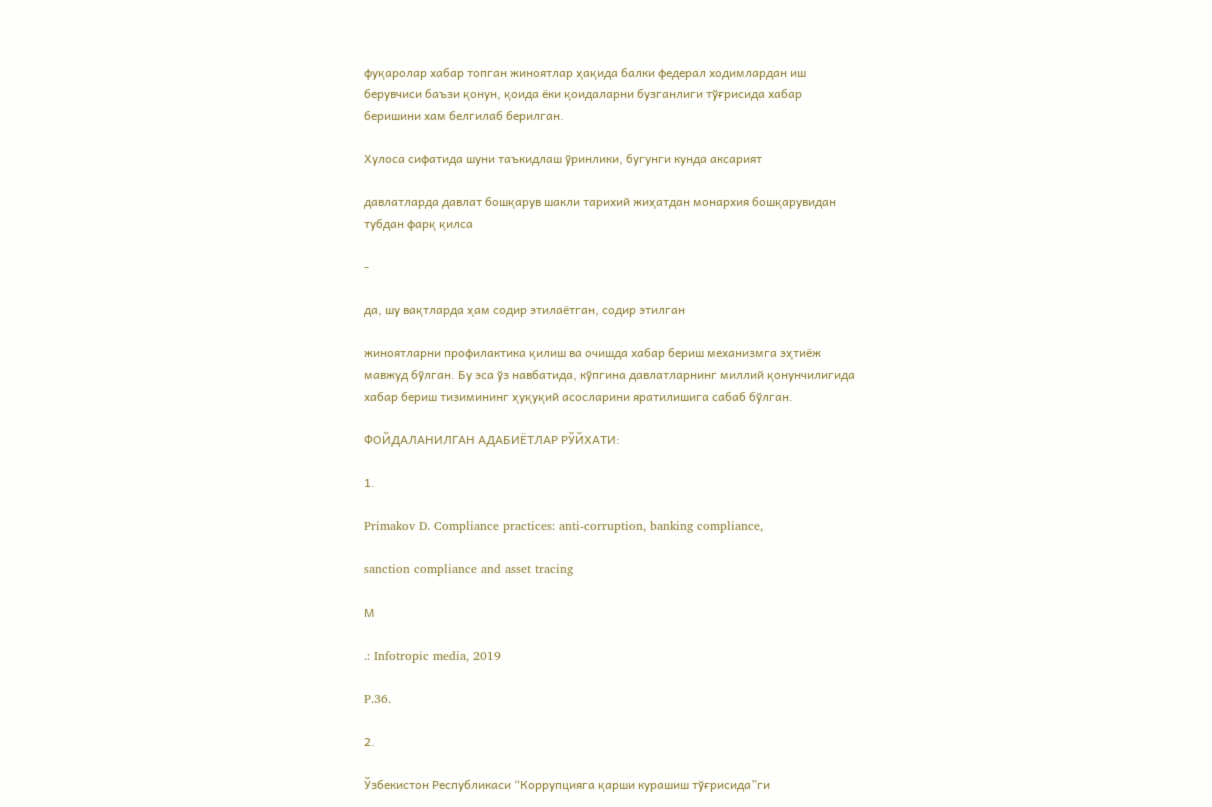фуқаролар хабар топган жиноятлар ҳақида балки федерал ходимлардан иш
берувчиси баъзи қонун, қоида ёки қоидаларни бузганлиги тўғрисида хабар
беришини хам белгилаб берилган.

Хулоса сифатида шуни таъкидлаш ўринлики, бугунги кунда аксарият

давлатларда давлат бошқарув шакли тарихий жиҳатдан монархия бошқарувидан
тубдан фарқ қилса

-

да, шу вақтларда ҳам содир этилаётган, содир этилган

жиноятларни профилактика қилиш ва очишда хабар бериш механизмга эҳтиёж
мавжуд бўлган. Бу эса ўз навбатида, кўпгина давлатларнинг миллий қонунчилигида
хабар бериш тизимининг ҳуқуқий асосларини яратилишига сабаб бўлган.

ФОЙДАЛАНИЛГАН АДАБИЁТЛАР РЎЙХАТИ:

1.

Primakov D. Compliance practices: anti-corruption, banking compliance,

sanction compliance and asset tracing

М

.: Infotropic media, 2019

P.36.

2.

Ўзбекистон Республикаси “Коррупцияга қарши курашиш тўғрисида”ги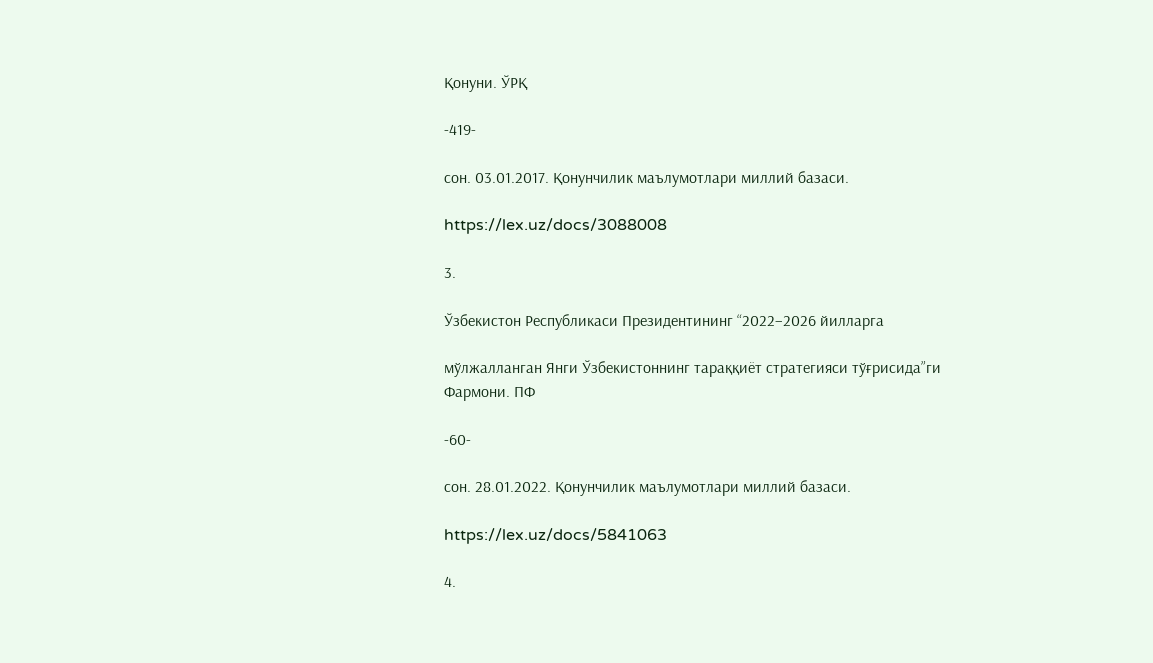Қонуни. ЎРҚ

-419-

сон. 03.01.2017. Қонунчилик маълумотлари миллий базаси.

https://lex.uz/docs/3088008

3.

Ўзбекистон Республикаси Президентининг “2022–2026 йилларга

мўлжалланган Янги Ўзбекистоннинг тараққиёт стратегияси тўғрисида”ги
Фармони. ПФ

-60-

сон. 28.01.2022. Қонунчилик маълумотлари миллий базаси.

https://lex.uz/docs/5841063

4.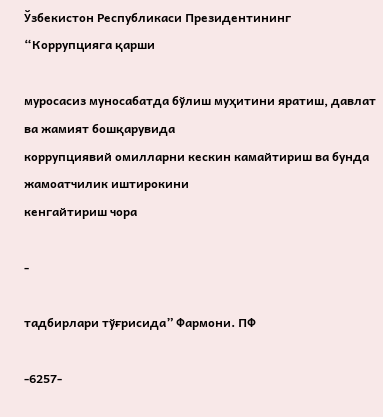Ўзбекистон Республикаси Президентининг “Коррупцияга қарши

муросасиз муносабатда бўлиш муҳитини яратиш, давлат ва жамият бошқарувида
коррупциявий омилларни кескин камайтириш ва бунда жамоатчилик иштирокини
кенгайтириш чора

-

тадбирлари тўғрисида” Фармони. ПФ

-6257-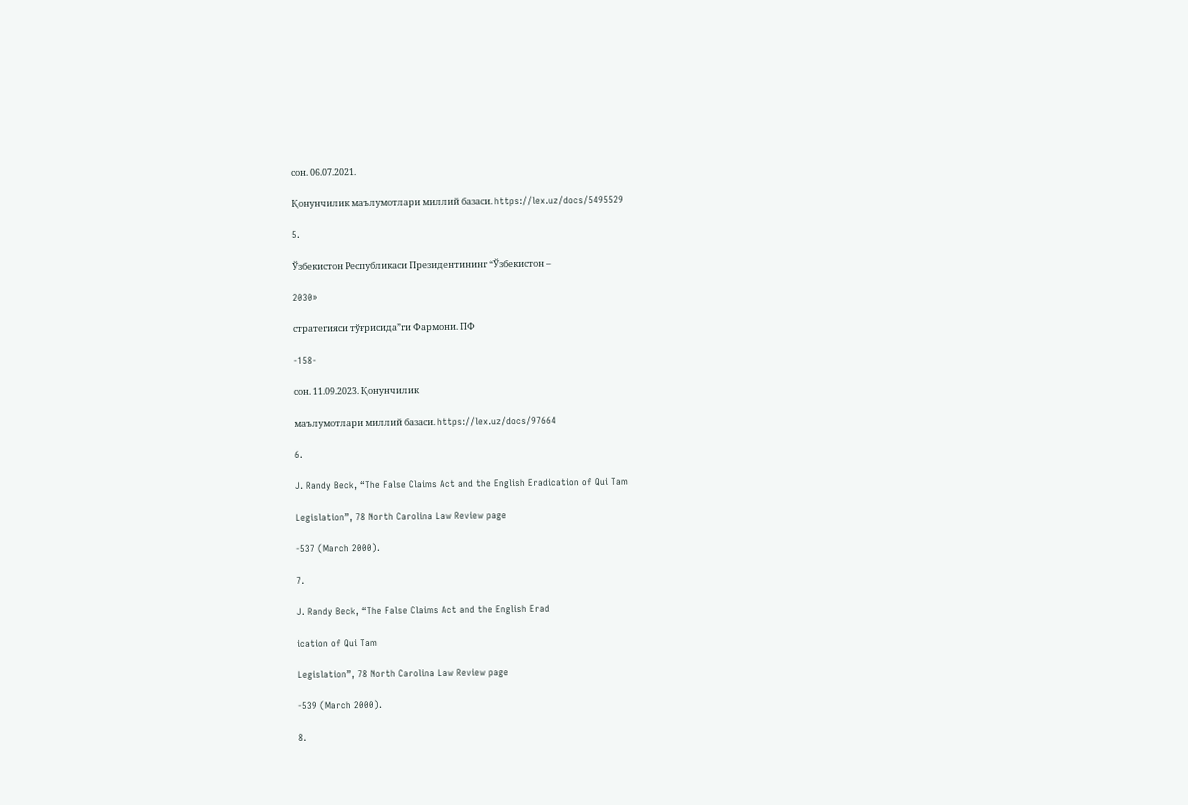сон. 06.07.2021.

Қонунчилик маълумотлари миллий базаси. https://lex.uz/docs/5495529

5.

Ўзбекистон Республикаси Президентининг “Ўзбекистон –

2030»

стратегияси тўғрисида”ги Фармони. ПФ

-158-

сон. 11.09.2023. Қонунчилик

маълумотлари миллий базаси. https://lex.uz/docs/97664

6.

J. Randy Beck, “The False Claims Act and the English Eradication of Qui Tam

Legislation”, 78 North Carolina Law Review page

-537 (March 2000).

7.

J. Randy Beck, “The False Claims Act and the English Erad

ication of Qui Tam

Legislation”, 78 North Carolina Law Review page

-539 (March 2000).

8.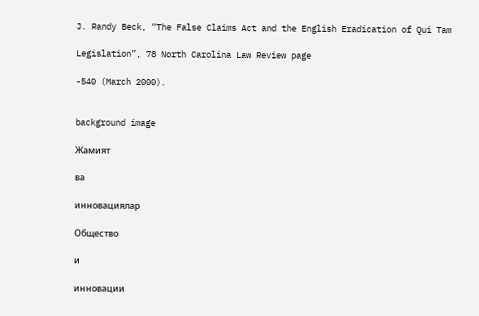J. Randy Beck, “The False Claims Act and the English Eradication of Qui Tam

Legislation”, 78 North Carolina Law Review page

-540 (March 2000).


background image

Жамият

ва

инновациялар

Общество

и

инновации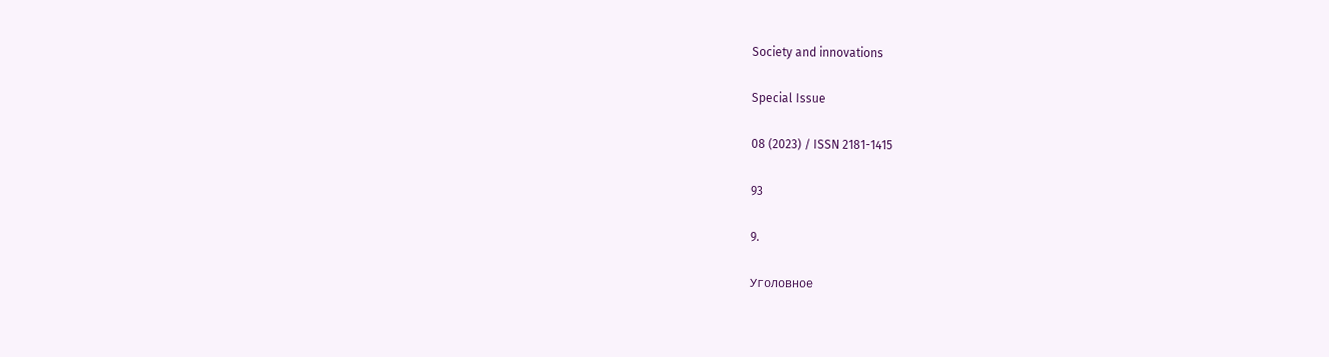Society and innovations

Special Issue

08 (2023) / ISSN 2181-1415

93

9.

Уголовное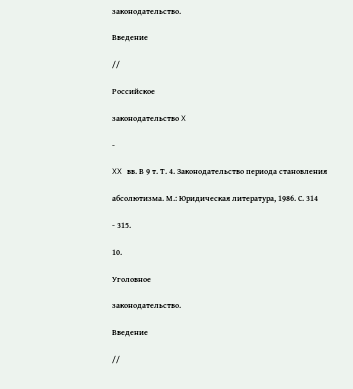законодательство.

Введение

//

Российское

законодательство X

-

XX вв. В 9 т. Т. 4. Законодательство периода становления

абсолютизма. М.: Юридическая литература, 1986. С. 314

- 315.

10.

Уголовное

законодательство.

Введение

//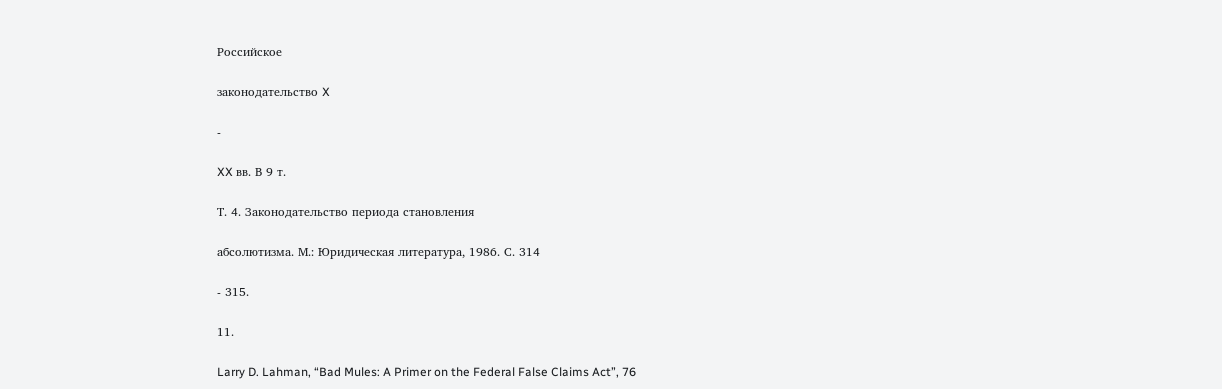Российское

законодательство X

-

XX вв. В 9 т.

Т. 4. Законодательство периода становления

абсолютизма. М.: Юридическая литература, 1986. С. 314

- 315.

11.

Larry D. Lahman, “Bad Mules: A Primer on the Federal False Claims Act”, 76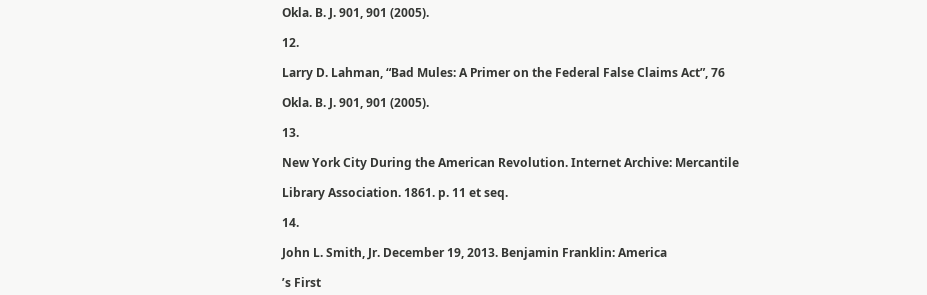Okla. B. J. 901, 901 (2005).

12.

Larry D. Lahman, “Bad Mules: A Primer on the Federal False Claims Act”, 76

Okla. B. J. 901, 901 (2005).

13.

New York City During the American Revolution. Internet Archive: Mercantile

Library Association. 1861. p. 11 et seq.

14.

John L. Smith, Jr. December 19, 2013. Benjamin Franklin: America

’s First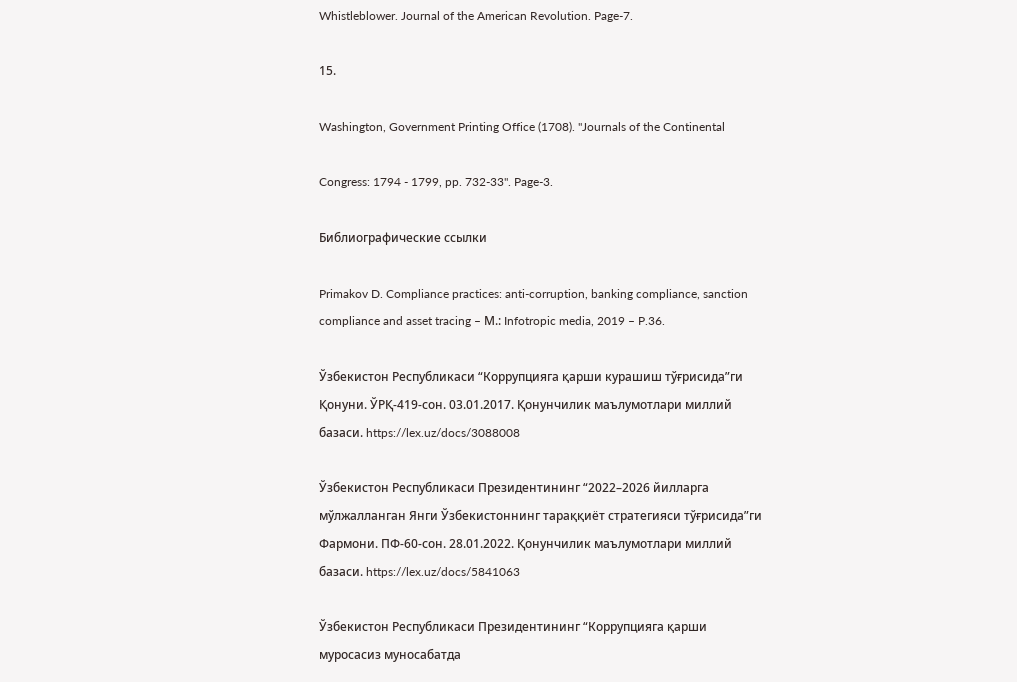Whistleblower. Journal of the American Revolution. Page-7.

15.

Washington, Government Printing Office (1708). "Journals of the Continental

Congress: 1794 - 1799, pp. 732-33". Page-3.

Библиографические ссылки

Primakov D. Compliance practices: anti-corruption, banking compliance, sanction compliance and asset tracing – М.: Infotropic media, 2019 – P.36.

Ўзбекистон Республикаси “Коррупцияга қарши курашиш тўғрисида”ги Қонуни. ЎРҚ-419-сон. 03.01.2017. Қонунчилик маълумотлари миллий базаси. https://lex.uz/docs/3088008

Ўзбекистон Республикаси Президентининг “2022–2026 йилларга мўлжалланган Янги Ўзбекистоннинг тараққиёт стратегияси тўғрисида”ги Фармони. ПФ-60-сон. 28.01.2022. Қонунчилик маълумотлари миллий базаси. https://lex.uz/docs/5841063

Ўзбекистон Республикаси Президентининг “Коррупцияга қарши муросасиз муносабатда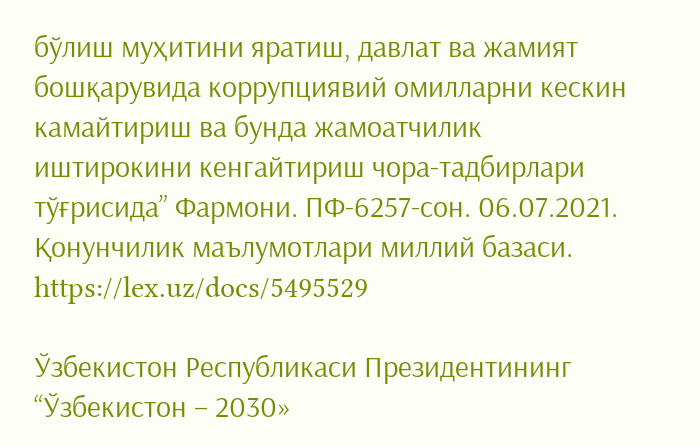бўлиш муҳитини яратиш, давлат ва жамият бошқарувида коррупциявий омилларни кескин камайтириш ва бунда жамоатчилик иштирокини кенгайтириш чора-тадбирлари тўғрисида” Фармони. ПФ-6257-сон. 06.07.2021. Қонунчилик маълумотлари миллий базаси. https://lex.uz/docs/5495529

Ўзбекистон Республикаси Президентининг “Ўзбекистон – 2030»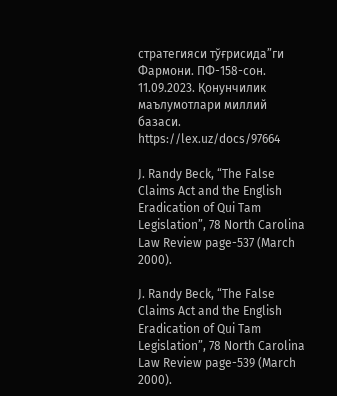стратегияси тўғрисида”ги Фармони. ПФ-158-сон. 11.09.2023. Қонунчилик маълумотлари миллий базаси. https://lex.uz/docs/97664

J. Randy Beck, “The False Claims Act and the English Eradication of Qui Tam Legislation”, 78 North Carolina Law Review page-537 (March 2000).

J. Randy Beck, “The False Claims Act and the English Eradication of Qui Tam Legislation”, 78 North Carolina Law Review page-539 (March 2000).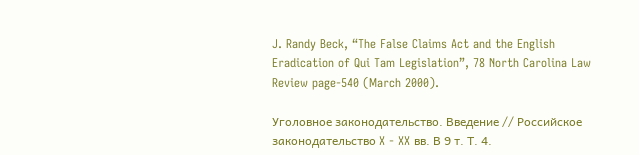J. Randy Beck, “The False Claims Act and the English Eradication of Qui Tam Legislation”, 78 North Carolina Law Review page-540 (March 2000).

Уголовное законодательство. Введение // Российское законодательство X - XX вв. В 9 т. Т. 4.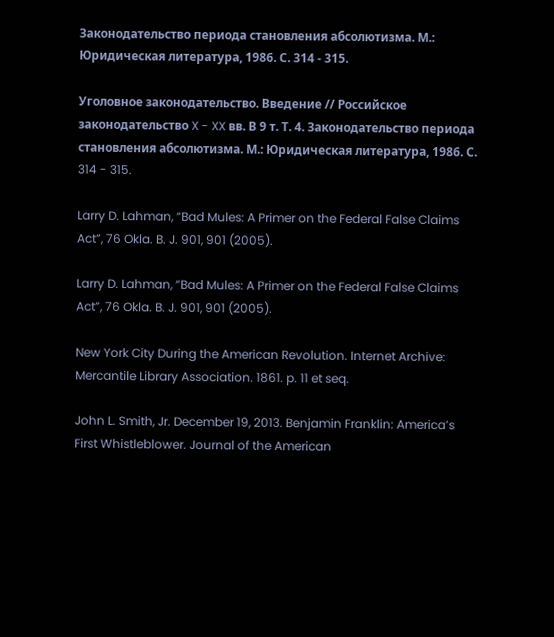Законодательство периода становления абсолютизма. М.: Юридическая литература, 1986. С. 314 - 315.

Уголовное законодательство. Введение // Российское законодательство X - XX вв. В 9 т. Т. 4. Законодательство периода становления абсолютизма. М.: Юридическая литература, 1986. С. 314 - 315.

Larry D. Lahman, “Bad Mules: A Primer on the Federal False Claims Act”, 76 Okla. B. J. 901, 901 (2005).

Larry D. Lahman, “Bad Mules: A Primer on the Federal False Claims Act”, 76 Okla. B. J. 901, 901 (2005).

New York City During the American Revolution. Internet Archive: Mercantile Library Association. 1861. p. 11 et seq.

John L. Smith, Jr. December 19, 2013. Benjamin Franklin: America’s First Whistleblower. Journal of the American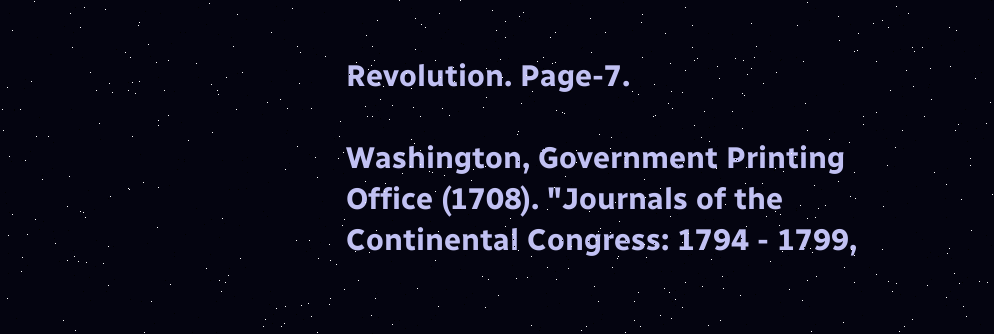Revolution. Page-7.

Washington, Government Printing Office (1708). "Journals of the Continental Congress: 1794 - 1799,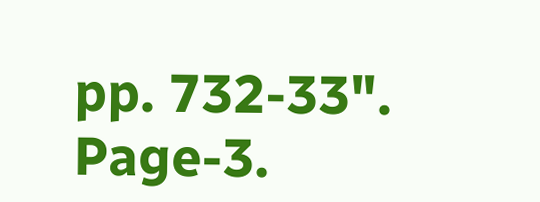pp. 732-33". Page-3.